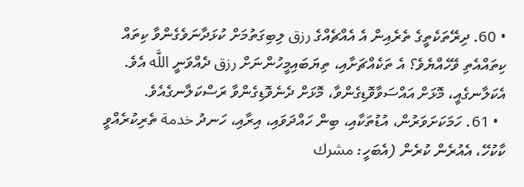• 60. ދިރޭތަކެތީގެ ތެރެއިން އެ އެއްޗެއްގެ رزق ލިބިގަތުމަށް ކުޅަދާނަވެގެންވާ ކިތައް ކިތައްއެތި ވޭހެއްޔެވެ؟ އެ ތަކެއްޗަށާއި، ތިޔަބައިމީހުންނަށް رزق ދެއްވަނީ اللَّه އެވެ. އެކަލާނގެއީ، މޮޅަށް އައްސަވާވޮޑިގެންވާ، މޮޅަށް ދެނެވޮޑިގެންވާ ރަސްކަލާނގެއެވެ.
  • 61. ހަމަކަށަވަރުން، އުޑުތަކާއި، ބިން ހައްދަވައި، އިރާއި، ހަނދު خدمة ތެރިކުރެއްވީ ކާކުހޭ، އެއުރެން ކުރެން (އެބަހީ: مشرك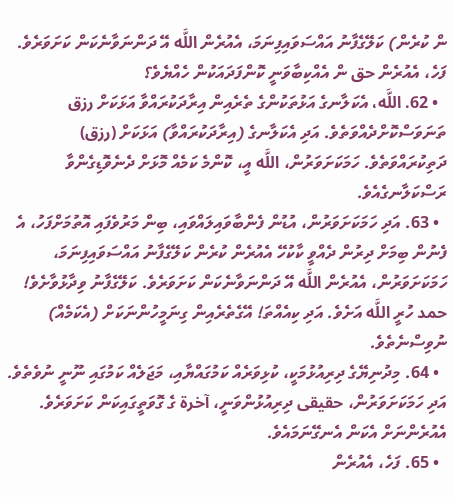ން ކުރެން) ކަލޭގެފާނު އައްސަވައިފިނަމަ، އެއުރެން اللَّه އޭ ދަންނަވާނެކަން ކަށަވަރެވެ. ފަހެ، އެއުރެން حق ން އެއްކިބާވަނީ ކޮންފަދައަކުން ހެއްޔެވެ؟
  • 62. اللَّه، އެކަލާނގެ އަޅުތަކުންގެ ތެރެއިން އިރާދަކުރައްވާ އަޅަކަށް رزق ތަނަވަސްކޮށްދެއްވަތެވެ. އަދި އެކަލާނގެ (އިރާދަކުރައްވާ) އަޅަކަށް (رزق) ދަތިކުރައްވަތެވެ. ހަމަކަށަވަރުން، اللَّه އީ، ކޮންމެ ކަމެއް މޮޅަށް ދެނެވޮޑިގެންވާ ރަސްކަލާނގެއެވެ.
  • 63. އަދި ހަމަކަށަވަރުން، އުޑުން ފެންބާވައިލައްވައި، ބިން މަރުވެފައި އޮތުމަށްފަހު، އެ ފެނުން ބިމަށް ދިރުން ދެއްވީ ކާކުހޭ އެއުރެން ކުރެން ކަލޭގެފާނު އައްސަވައިފިނަމަ، ހަމަކަށަވަރުން، އެއުރެން اللَّه އޭ ދަންނަވާނެކަން ކަށަވަރެވެ. ކަލޭގެފާނު ވިދާޅުވާށެވެ! حمد ހުރީ اللَّه އަށެވެ. އަދި ކިއެއްތަ! އޭގެތެރެއިން ގިނަމީހުންނަކަށް (އެކަމެއް) ނުވިސްނެތެވެ.
  • 64. މިދުނިޔޭގެ ދިރިއުޅުމަކީ، ކުޅިވަރެއް ކަމުގައްޔާއި، މަޖަލެއް ކަމުގައި ނޫނީ ނުވެތެވެ. އަދި ހަމަކަށަވަރުން، حقيقى ދިރިއުޅުންވަނީ، آخرة ގެ ގޮވަތީގައިކަން ކަށަވަރެވެ. އެއުރެންނަށް އެކަން އެނގޭނަމައެވެ.
  • 65. ފަހެ، އެއުރެން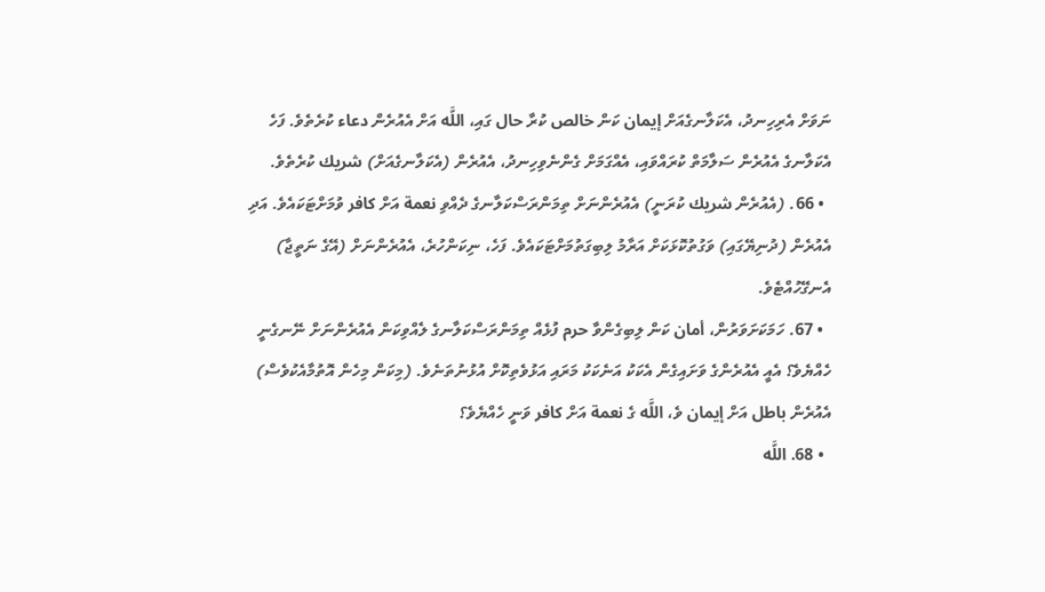ނަވަށް އެރިހިނދު، އެކަލާނގެއަށް إيمان ކަން خالص ކުރާ حال ގައި، اللَّه އަށް އެއުރެން دعاء ކުރެތެވެ. ފަހެ އެކަލާނގެ އެއުރެން ސަލާމަތް ކުރައްވައި، އެއްގަމަށް ގެންނެވިހިނދު، އެއުރެން (އެކަލާނގެއަށް) شريك ކުރެތެވެ.
  • 66. (އެއުރެން شريك ކުރަނީ) އެއުރެންނަށް ތިމަންރަސްކަލާނގެ ދެއްވި نعمة އަށް كافر ވުމަށްޓަކައެވެ. އަދި އެއުރެން (ދުނިޔޭގައި) ވަގުތުކޮޅަކަށް އަރާމު ލިބިގަތުމަށްޓަކައެވެ. ފަހެ، ނިކަންހުރެ، އެއުރެންނަށް (އޭގެ ނަތީޖާ) އެނގޭހުއްޓެވެ.
  • 67. ހަމަކަށަވަރުން، أمان ކަން ލިބިގެންވާ حرم ފުޅެއް ތިމަންރަސްކަލާނގެ ލެއްވިކަން އެއުރެންނަށް ނޭނގެނީ ހެއްޔެވެ؟ އެއީ އެއުރެންގެ ވަށައިގެން އެކަކު އަނެކަކު މަރައި އަޅުވެތިކޮށް އުޅުނުތަނެވެ. (މިކަން މިހެން އޮތުމާއެކުވެސް) އެއުރެން باطل އަށް إيمان ވެ، اللَّه ގެ نعمة އަށް كافر ވަނީ ހެއްޔެވެ؟
  • 68. اللَّه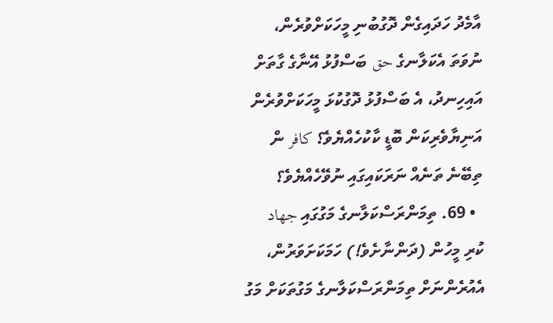އާމެދު ހަދައިގެން ދޮގުބުނި މީހަކަށްވުރެން، ނުވަތަ އެކަލާނގެ حق ބަސްފުޅު އޭނާގެ ގާތަށް އައިހިނދު، އެ ބަސްފުޅު ދޮގުކުޅަ މީހަކަށްވުރެން އަނިޔާވެރިކަން ބޮޑީ ކާކުހެއްޔެވެ؟ كافر ން ތިބޭނެ ތަނެއް ނަރަކައިގައި ނުވޭހެއްޔެވެ؟
  • 69. ތިމަންރަސްކަލާނގެ މަގުގައި جهاد ކުރި މީހުން (ދަންނާށެވެ!) ހަމަކަށަވަރުން، އެއުރެންނަށް ތިމަންރަސްކަލާނގެ މަގުތަކަށް މަގު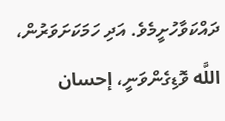ދައްކަވާހުށީމެވެ. އަދި ހަމަކަށަވަރުން، اللَّه ވޮޑިގެންވަނީ، إحسان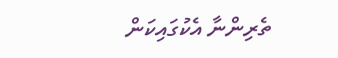ތެރިންނާ އެކުގައިކަން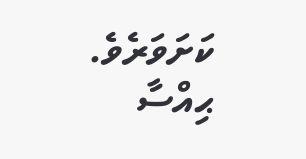ކަށަވަރެވެ.
ޙިއްސާ